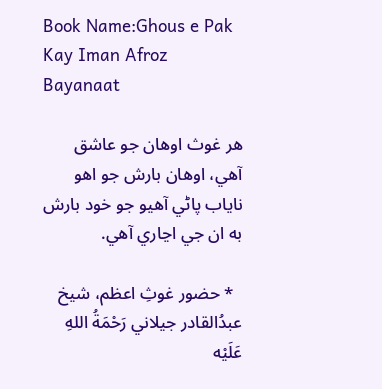Book Name:Ghous e Pak Kay Iman Afroz Bayanaat

هر غوث اوهان جو عاشق آهي، اوهان بارش جو اهو ناياب پاڻي آهيو جو خود بارش به ان جي اڃاري آهي.

  * حضور غوثِ اعظم، شيخ عبدُالقادر جيلاني رَحْمَةُ اللهِ عَلَيْه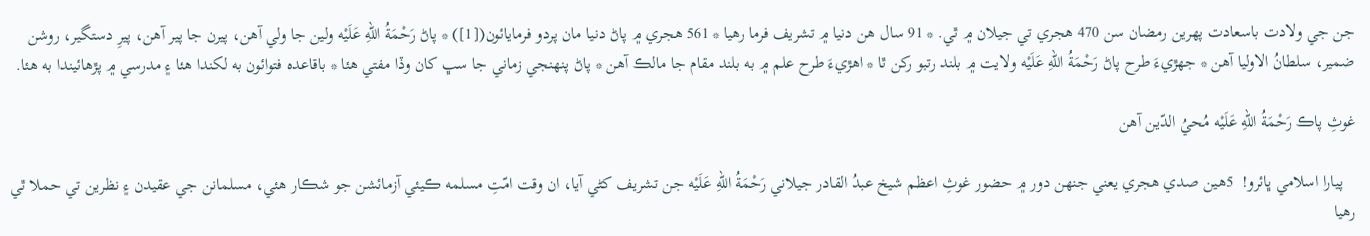جن جي ولادت باسعادت پهرين رمضان سن 470 هجري تي جيلان ۾ ٿي. * 91 سال هن دنيا ۾ تشريف فرما رهيا * 561 هجري ۾ پاڻ دنيا مان پردو فرمايائون([1]) * پاڻ رَحْمَةُ اللهِ عَلَيْه ولين جا ولي آهن، پيرن جا پير آهن، پيرِ دستگير، روشن ضمير، سلطانُ الاوليا آهن * جهڙيءَ طرح پاڻ رَحْمَةُ اللهِ عَلَيْه ولايت ۾ بلند رتبو رکن ٿا * اهڙيءَ طرح علم ۾ به بلند مقام جا مالڪ آهن * پاڻ پنهنجي زماني جا سڀ کان وڏا مفتي هئا * باقاعده فتوائون به لکندا هئا ۽ مدرسي ۾ پڙهائيندا به هئا.

غوثِ پاڪ رَحْمَةُ اللهِ عَلَيْه مُحيُ الدّين آهن

   پيارا اسلامي ڀائرو!  5هين صدي هجري يعني جنهن دور ۾ حضور غوثِ اعظم شيخ عبدُ القادر جيلاني رَحْمَةُ اللهِ عَلَيْه جن تشريف کڻي آيا، ان وقت امّتِ مسلمه ڪيئي آزمائشن جو شڪار هئي، مسلمانن جي عقيدن ۽ نظرين تي حملا ٿي رهيا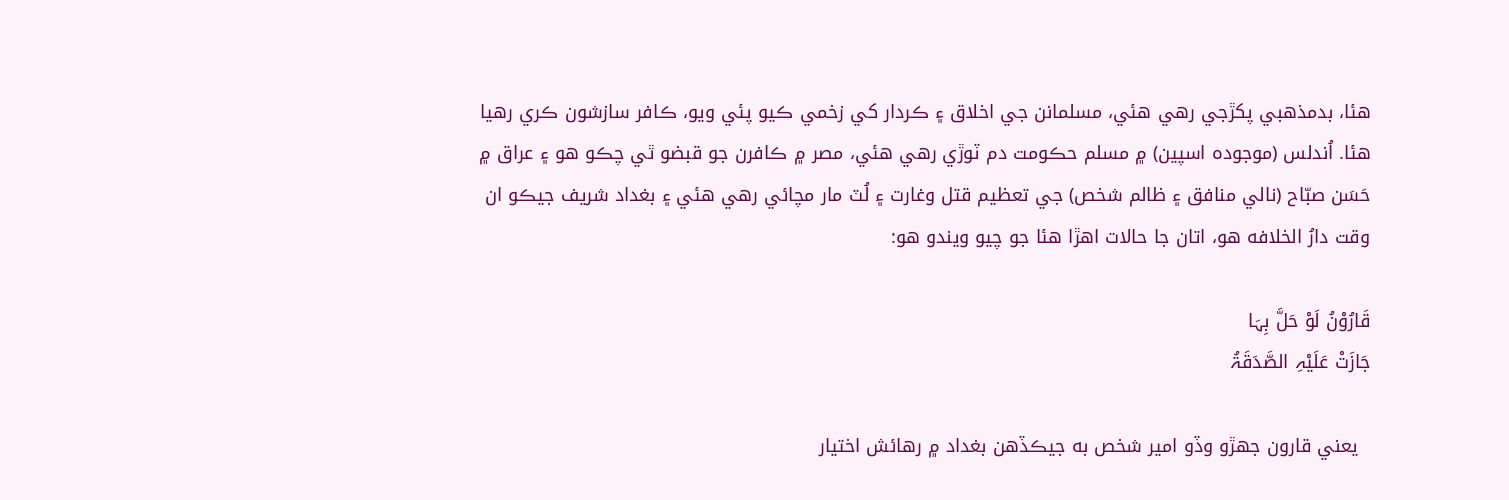هئا، بدمذهبي پکڙجي رهي هئي، مسلمانن جي اخلاق ۽ ڪردار کي زخمي ڪيو پئي ويو، ڪافر سازشون ڪري رهيا هئا. اُندلس (موجوده اسپين) ۾ مسلم حڪومت دم ٽوڙي رهي هئي، مصر ۾ ڪافرن جو قبضو ٿي چڪو هو ۽ عراق ۾ حَسَن صبّاح (نالي منافق ۽ ظالم شخص) جي تعظيم قتل وغارت ۽ لُٽ مار مچائي رهي هئي ۽ بغداد شريف جيڪو ان وقت دارُ الخلافه هو، اتان جا حالات اهڙا هئا جو چيو ويندو هو:

قَارُوْنُ لَوْ حَلَّ بِہَا                                                                                                                                                 جَازَتْ عَلَیْہِ الصَّدَقَۃُ

  يعني قارون جهڙو وڏو امير شخص به جيڪڏهن بغداد ۾ رهائش اختيار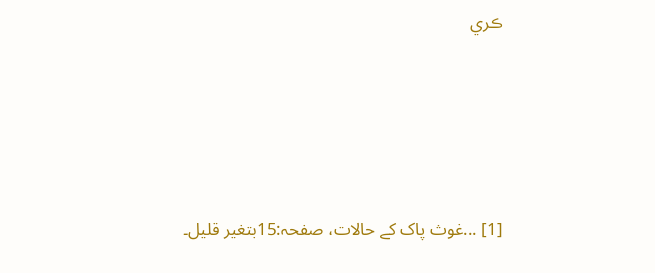ڪري








[1] ...غوث پاک کے حالات، صفحہ:15بتغیر قلیل۔